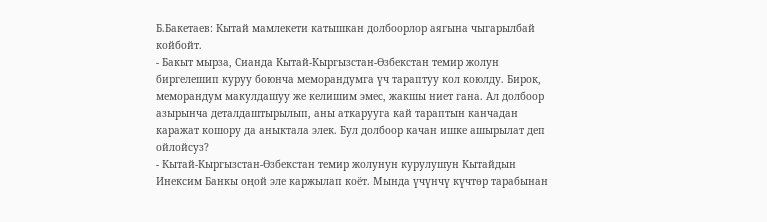Б.Бакетаев: Кытай мамлекети катышкан долбоорлор аягына чыгарылбай койбойт.
- Бакыт мырза, Сианда Кытай-Кыргызстан-Өзбекстан темир жолун биргелешип куруу боюнча меморандумга үч тараптуу кол коюлду. Бирок, меморандум макулдашуу же келишим эмес, жакшы ниет гана. Ал долбоор азырынча деталдаштырылып, аны аткарууга кай тараптын канчадан каражат кошору да аныктала элек. Бул долбоор качан ишке ашырылат деп ойлойсуз?
- Кытай-Кыргызстан-Өзбекстан темир жолунун курулушун Кытайдын Инексим Банкы оңой эле каржылап коёт. Мында үчүнчү күчтөр тарабынан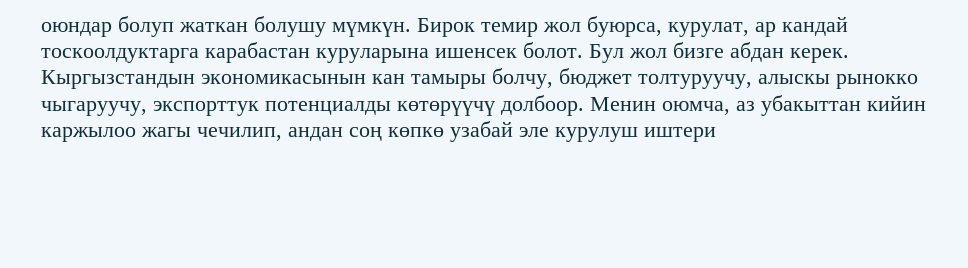оюндар болуп жаткан болушу мүмкүн. Бирок темир жол буюрса, курулат, ар кандай тоскоолдуктарга карабастан куруларына ишенсек болот. Бул жол бизге абдан керек. Кыргызстандын экономикасынын кан тамыры болчу, бюджет толтуруучу, алыскы рынокко чыгаруучу, экспорттук потенциалды көтөрүүчү долбоор. Менин оюмча, аз убакыттан кийин каржылоо жагы чечилип, андан соң көпкө узабай эле курулуш иштери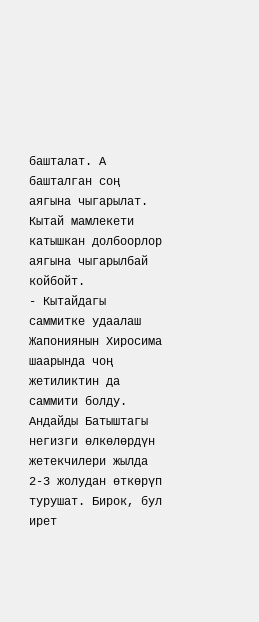башталат. А башталган соң аягына чыгарылат. Кытай мамлекети катышкан долбоорлор аягына чыгарылбай койбойт.
- Кытайдагы саммитке удаалаш Жапониянын Хиросима шаарында чоң жетиликтин да саммити болду. Андайды Батыштагы негизги өлкөлөрдүн жетекчилери жылда 2-3 жолудан өткөрүп турушат. Бирок, бул ирет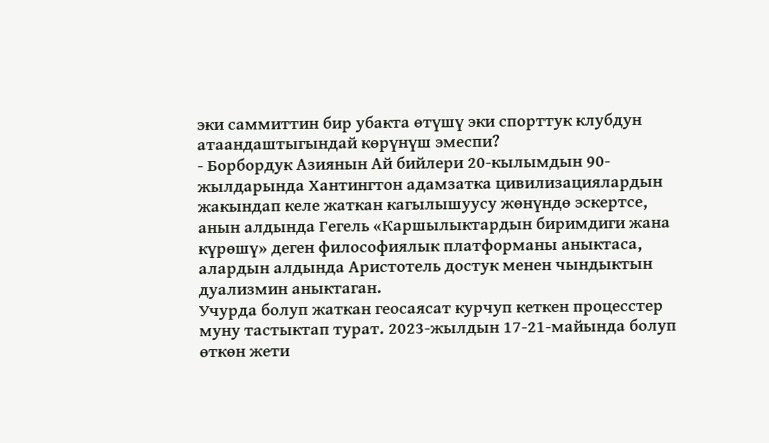эки саммиттин бир убакта өтүшү эки спорттук клубдун атаандаштыгындай көрүнүш эмеспи?
- Борбордук Азиянын Ай бийлери 20-кылымдын 90-жылдарында Хантингтон адамзатка цивилизациялардын жакындап келе жаткан кагылышуусу жөнүндө эскертсе, анын алдында Гегель «Каршылыктардын биримдиги жана күрөшү» деген философиялык платформаны аныктаса, алардын алдында Аристотель достук менен чындыктын дуализмин аныктаган.
Учурда болуп жаткан геосаясат курчуп кеткен процесстер муну тастыктап турат. 2023-жылдын 17-21-майында болуп өткөн жети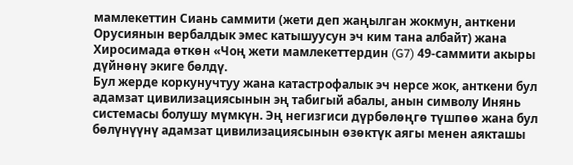мамлекеттин Сиань саммити (жети деп жаңылган жокмун, анткени Орусиянын вербалдык эмес катышуусун эч ким тана албайт) жана Хиросимада өткөн «Чоң жети мамлекеттердин (G7) 49-саммити акыры дүйнөнү экиге бөлдү.
Бул жерде коркунучтуу жана катастрофалык эч нерсе жок, анткени бул адамзат цивилизациясынын эң табигый абалы, анын символу Инянь системасы болушу мүмкүн. Эң негизгиси дүрбөлөңгө түшпөө жана бул бөлүнүүнү адамзат цивилизациясынын өзөктүк аягы менен аякташы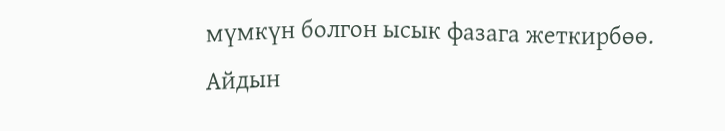мүмкүн болгон ысык фазага жеткирбөө.
Айдын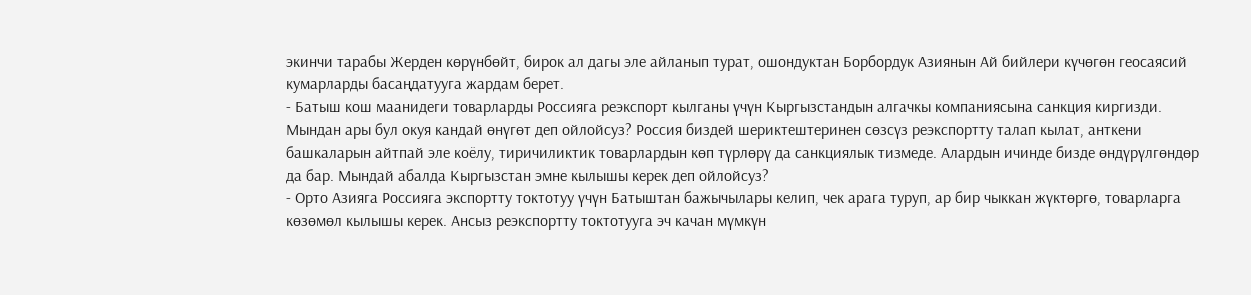экинчи тарабы Жерден көрүнбөйт, бирок ал дагы эле айланып турат, ошондуктан Борбордук Азиянын Ай бийлери күчөгөн геосаясий кумарларды басаңдатууга жардам берет.
- Батыш кош маанидеги товарларды Россияга реэкспорт кылганы үчүн Кыргызстандын алгачкы компаниясына санкция киргизди. Мындан ары бул окуя кандай өнүгөт деп ойлойсуз? Россия биздей шериктештеринен сөзсүз реэкспортту талап кылат, анткени башкаларын айтпай эле коёлу, тиричиликтик товарлардын көп түрлөрү да санкциялык тизмеде. Алардын ичинде бизде өндүрүлгөндөр да бар. Мындай абалда Кыргызстан эмне кылышы керек деп ойлойсуз?
- Орто Азияга Россияга экспортту токтотуу үчүн Батыштан бажычылары келип, чек арага туруп, ар бир чыккан жүктөргө, товарларга көзөмөл кылышы керек. Ансыз реэкспортту токтотууга эч качан мүмкүн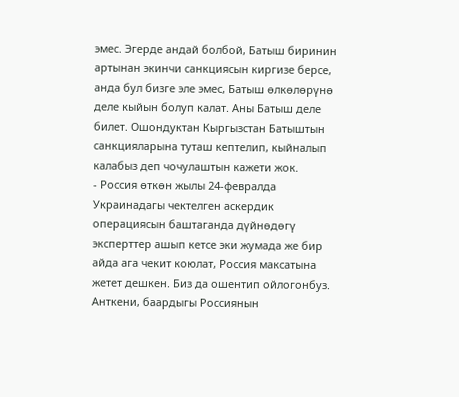эмес. Эгерде андай болбой, Батыш биринин артынан экинчи санкциясын киргизе берсе, анда бул бизге эле эмес, Батыш өлкөлөрүнө деле кыйын болуп калат. Аны Батыш деле билет. Ошондуктан Кыргызстан Батыштын санкцияларына туташ кептелип, кыйналып калабыз деп чочулаштын кажети жок.
- Россия өткөн жылы 24-февралда Украинадагы чектелген аскердик операциясын баштаганда дүйнөдөгү эксперттер ашып кетсе эки жумада же бир айда ага чекит коюлат, Россия максатына жетет дешкен. Биз да ошентип ойлогонбуз. Анткени, баардыгы Россиянын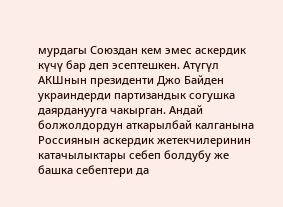мурдагы Союздан кем эмес аскердик күчү бар деп эсептешкен. Атүгүл АКШнын президенти Джо Байден украиндерди партизандык согушка даярданууга чакырган. Андай болжолдордун аткарылбай калганына Россиянын аскердик жетекчилеринин катачылыктары себеп болдубу же башка себептери да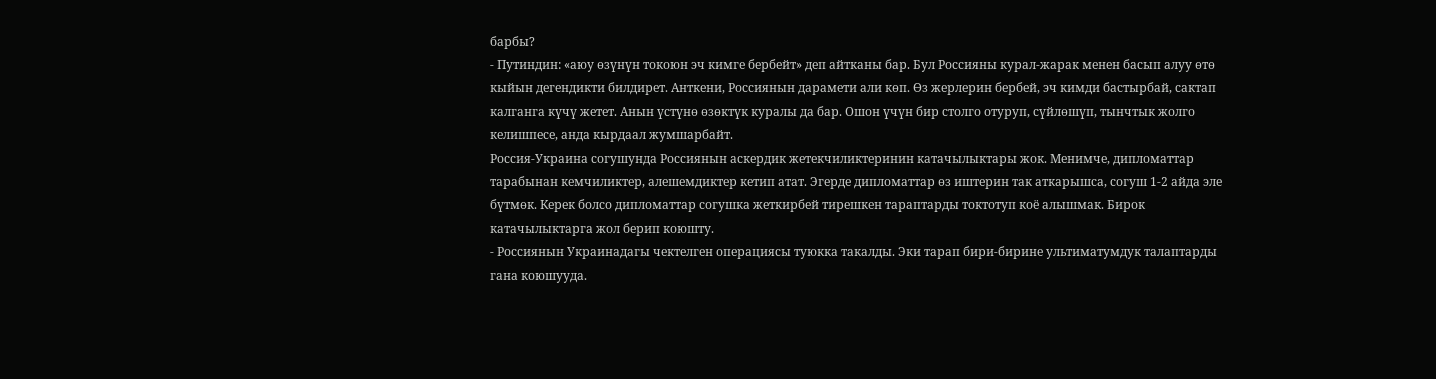барбы?
- Путиндин: «аюу өзүнүн токоюн эч кимге бербейт» деп айтканы бар. Бул Россияны курал-жарак менен басып алуу өтө кыйын дегендикти билдирет. Анткени, Россиянын дарамети али көп. Өз жерлерин бербей, эч кимди бастырбай, сактап калганга күчү жетет. Анын үстүнө өзөктүк куралы да бар. Ошон үчүн бир столго отуруп, сүйлөшүп, тынчтык жолго келишпесе, анда кырдаал жумшарбайт.
Россия-Украина согушунда Россиянын аскердик жетекчиликтеринин катачылыктары жок. Менимче, дипломаттар тарабынан кемчиликтер, алешемдиктер кетип атат. Эгерде дипломаттар өз иштерин так аткарышса, согуш 1-2 айда эле бүтмөк. Керек болсо дипломаттар согушка жеткирбей тирешкен тараптарды токтотуп коё алышмак. Бирок катачылыктарга жол берип коюшту.
- Россиянын Украинадагы чектелген операциясы туюкка такалды. Эки тарап бири-бирине ультиматумдук талаптарды гана коюшууда.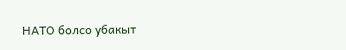НАТО болсо убакыт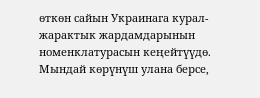өткөн сайын Украинага курал-жарактык жардамдарынын номенклатурасын кеңейтүүдө. Мындай көрүнүш улана берсе,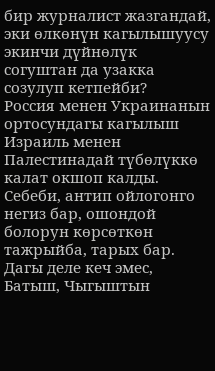бир журналист жазгандай, эки өлкөнүн кагылышуусу экинчи дүйнөлүк согуштан да узакка созулуп кетпейби?
Россия менен Украинанын ортосундагы кагылыш Израиль менен Палестинадай түбөлүккө калат окшоп калды. Себеби, антип ойлогонго негиз бар, ошондой болорун көрсөткөн тажрыйба, тарых бар. Дагы деле кеч эмес, Батыш, Чыгыштын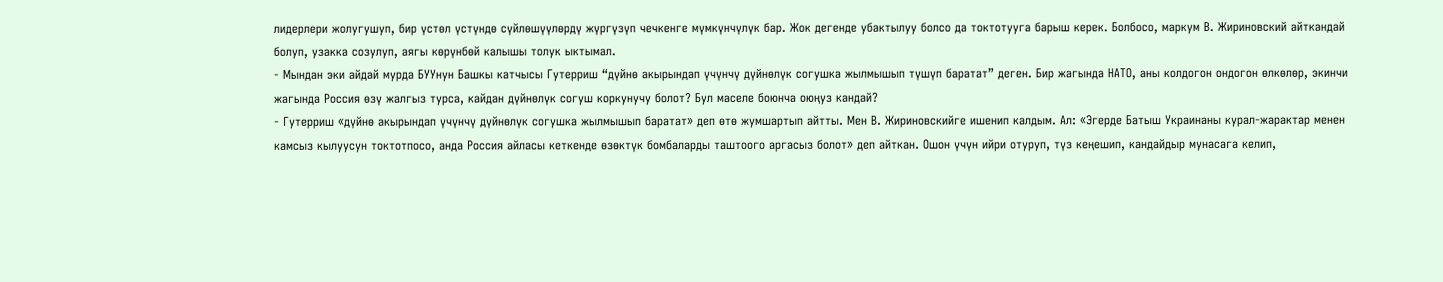лидерлери жолугушуп, бир үстөл үстүндө сүйлөшүүлөрдү жүргүзүп чечкенге мүмкүнчүлүк бар. Жок дегенде убактылуу болсо да токтотууга барыш керек. Болбосо, маркум В. Жириновский айткандай болуп, узакка созулуп, аягы көрүнбөй калышы толук ыктымал.
- Мындан эки айдай мурда БУУнун Башкы катчысы Гутерриш “дүйнө акырындап үчүнчү дүйнөлүк согушка жылмышып түшүп баратат” деген. Бир жагында НАТО, аны колдогон ондогон өлкөлөр, экинчи жагында Россия өзү жалгыз турса, кайдан дүйнөлүк согуш коркунучу болот? Бул маселе боюнча оюңуз кандай?
- Гутерриш «дүйнө акырындап үчүнчү дүйнөлүк согушка жылмышып баратат» деп өтө жумшартып айтты. Мен В. Жириновскийге ишенип калдым. Ал: «Эгерде Батыш Украинаны курал-жарактар менен камсыз кылуусун токтотпосо, анда Россия айласы кеткенде өзөктүк бомбаларды таштоого аргасыз болот» деп айткан. Ошон үчүн ийри отуруп, түз кеңешип, кандайдыр мунасага келип,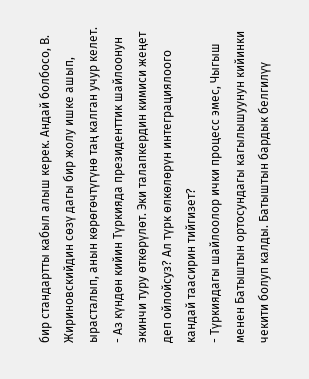бир стандартты кабыл алыш керек. Андай болбосо, В. Жириновскийдин сөзү дагы бир жолу ишке ашып, ырасталып, анын көрөгөчтүгүнө таң калган учур келет.
- Аз күндөн кийин Түркияда президенттик шайлоонун экинчи туру өткөрүлөт. Эки талапкердин кимиси жеңет деп ойлойсуз? Ал түрк өлкөлөрүн интеграциялоого кандай таасирин тийгизет?
- Түркиядагы шайлоолор ички процесс эмес, Чыгыш менен Батыштын ортосундагы кагылышуунун кийинки чекити болуп калды. Батыштын бардык белгилүү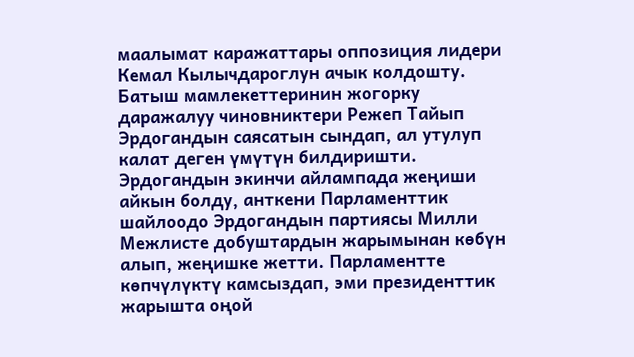маалымат каражаттары оппозиция лидери Кемал Кылычдароглун ачык колдошту. Батыш мамлекеттеринин жогорку даражалуу чиновниктери Режеп Тайып Эрдогандын саясатын сындап, ал утулуп калат деген үмүтүн билдиришти. Эрдогандын экинчи айлампада жеңиши айкын болду, анткени Парламенттик шайлоодо Эрдогандын партиясы Милли Межлисте добуштардын жарымынан көбүн алып, жеңишке жетти. Парламентте көпчүлүктү камсыздап, эми президенттик жарышта оңой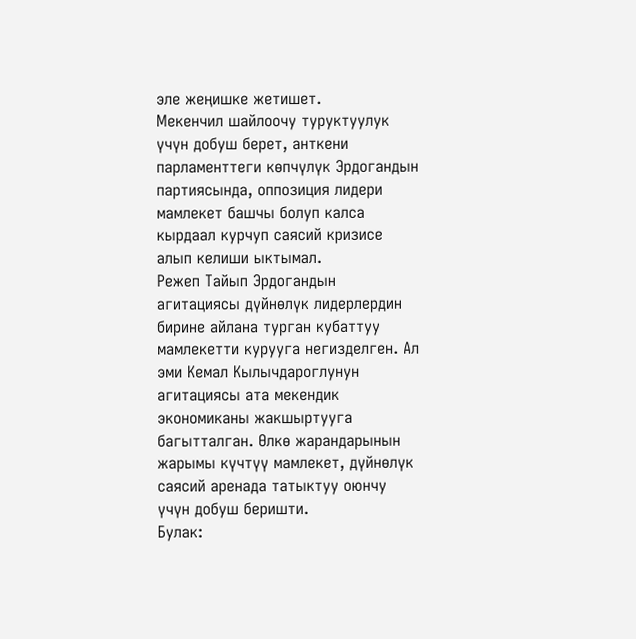эле жеңишке жетишет.
Мекенчил шайлоочу туруктуулук үчүн добуш берет, анткени парламенттеги көпчүлүк Эрдогандын партиясында, оппозиция лидери мамлекет башчы болуп калса кырдаал курчуп саясий кризисе алып келиши ыктымал.
Режеп Тайып Эрдогандын агитациясы дүйнөлүк лидерлердин бирине айлана турган кубаттуу мамлекетти курууга негизделген. Ал эми Кемал Кылычдароглунун агитациясы ата мекендик экономиканы жакшыртууга багытталган. Өлкө жарандарынын жарымы күчтүү мамлекет, дүйнөлүк саясий аренада татыктуу оюнчу үчүн добуш беришти.
Булак: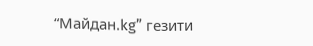“Майдан.kg” гезити